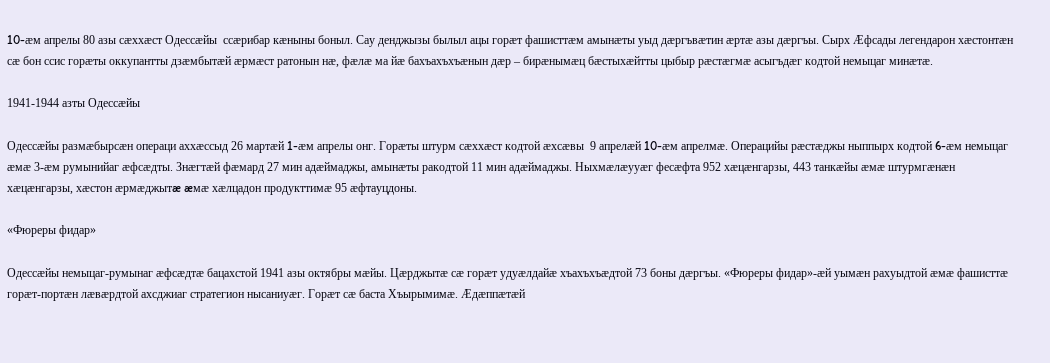10-æм апрелы 80 азы сæххæст Одессæйы  ссæрибар кæныны боныл. Сау денджызы былыл ацы горæт фашисттæм амынæты уыд дæргъвæтин æртæ азы дæргъы. Сырх Æфсады легендарон хæстонтæн сæ бон ссис горæты оккупантты дзæмбытæй æрмæст ратонын нæ, фæлæ ма йæ бахъахъхъæнын дæр – бирæнымæц бæстыхæйтты цыбыр рæстæгмæ асыгъдæг кодтой немыцаг минæтæ.

1941-1944 азты Одессæйы

Одессæйы размæбырсæн операци аххæссыд 26 мартæй 1-æм апрелы онг. Горæты штурм сæххæст кодтой æхсæвы  9 апрелæй 10-æм апрелмæ. Операцийы рæстæджы ныппырх кодтой 6-æм немыцаг æмæ 3-æм румынийаг æфсæдты. Знæгтæй фæмард 27 мин адæймаджы, амынæты ракодтой 11 мин адæймаджы. Ныхмæлæууæг фесæфта 952 хæцæнгарзы, 443 танкæйы æмæ штурмгæнæн хæцæнгарзы, хæстон æрмæджытæ æмæ хæлцадон продукттимæ 95 æфтауцдоны.

«Фюреры фидар»

Одессæйы немыцаг-румынаг æфсæдтæ бацахстой 1941 азы октябры мæйы. Цæрджытæ сæ горæт удуæлдайæ хъахъхъæдтой 73 боны дæргъы. «Фюреры фидар»-æй уымæн рахуыдтой æмæ фашисттæ горæт-портæн лæвæрдтой ахсджиаг стратегион нысаниуæг. Горæт сæ баста Хъырымимæ. Æдæппæтæй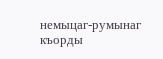немыцаг-румынаг къорды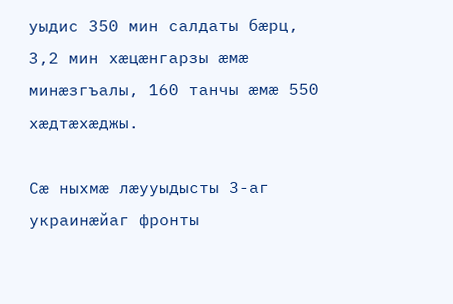уыдис 350 мин салдаты бæрц, 3,2 мин хæцæнгарзы æмæ минæзгъалы, 160 танчы æмæ 550 хæдтæхæджы.

Сæ ныхмæ лæууыдысты 3-аг украинæйаг фронты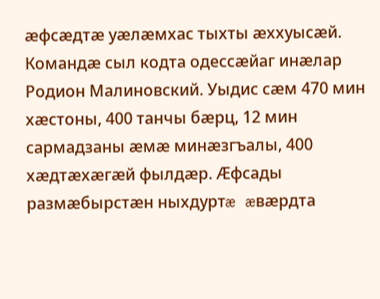æфсæдтæ уæлæмхас тыхты æххуысæй. Командæ сыл кодта одессæйаг инæлар Родион Малиновский. Уыдис сæм 470 мин хæстоны, 400 танчы бæрц, 12 мин сармадзаны æмæ минæзгъалы, 400 хæдтæхæгæй фылдæр. Æфсады размæбырстæн ныхдуртæ æвæрдта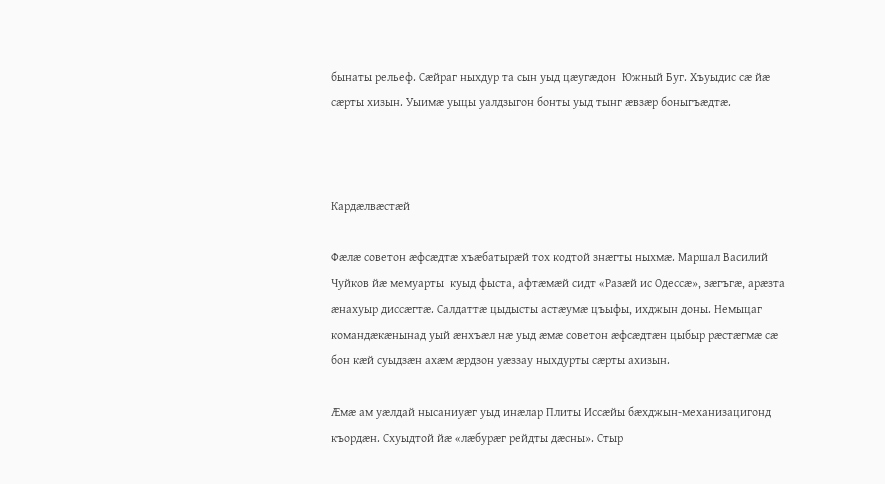бынаты рельеф. Сæйраг ныхдур та сын уыд цæугæдон  Южный Буг. Хъуыдис сæ йæ сæрты хизын. Уыимæ уыцы уалдзыгон бонты уыд тынг æвзæр боныгъæдтæ.



Кардæлвæстæй

Фæлæ советон æфсæдтæ хъæбатырæй тох кодтой знæгты ныхмæ. Маршал Василий Чуйков йæ мемуарты  куыд фыста, афтæмæй сидт «Разæй ис Одессæ», зæгъгæ, арæзта æнахуыр диссæгтæ. Салдаттæ цыдысты астæумæ цъыфы, ихджын доны. Немыцаг командæкæнынад уый æнхъæл нæ уыд æмæ советон æфсæдтæн цыбыр рæстæгмæ сæ бон кæй суыдзæн ахæм æрдзон уæззау ныхдурты сæрты ахизын.

Æмæ ам уæлдай нысаниуæг уыд инæлар Плиты Иссæйы бæхджын-механизацигонд къордæн. Схуыдтой йæ «лæбурæг рейдты дæсны». Стыр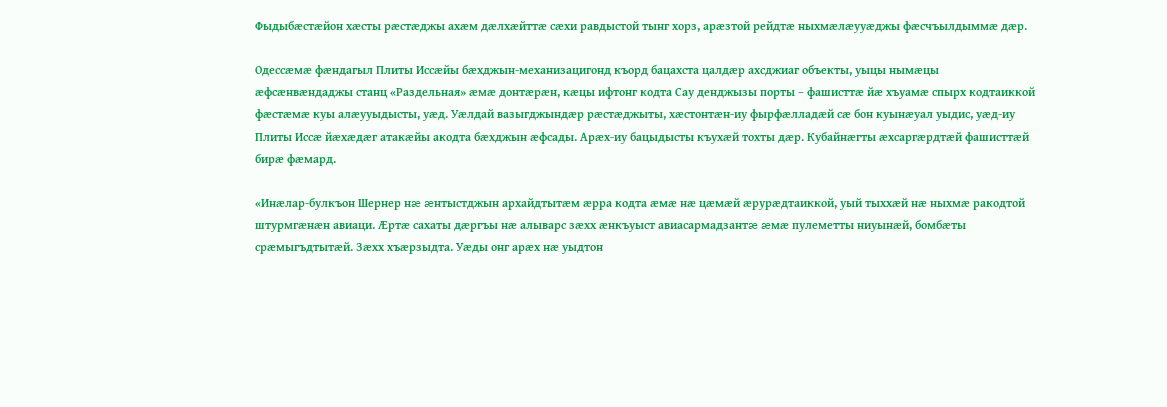Фыдыбæстæйон хæсты рæстæджы ахæм дæлхæйттæ сæхи равдыстой тынг хорз, арæзтой рейдтæ ныхмæлæууæджы фæсчъылдыммæ дæр.

Одессæмæ фæндагыл Плиты Иссæйы бæхджын-механизацигонд къорд бацахста цалдæр ахсджиаг объекты, уыцы нымæцы æфсæнвæндаджы станц «Раздельная» æмæ донтæрæн, кæцы ифтонг кодта Сау денджызы порты – фашисттæ йæ хъуамæ спырх кодтаиккой фæстæмæ куы алæууыдысты, уæд. Уæлдай вазыгджындæр рæстæджыты, хæстонтæн-иу фырфæлладæй сæ бон куынæуал уыдис, уæд-иу Плиты Иссæ йæхæдæг атакæйы акодта бæхджын æфсады. Арæх-иу бацыдысты къухæй тохты дæр. Кубайнæгты æхсаргæрдтæй фашисттæй бирæ фæмард.

«Инæлар-булкъон Шернер нæ æнтыстджын архайдтытæм æрра кодта æмæ нæ цæмæй æрурæдтаиккой, уый тыххæй нæ ныхмæ ракодтой штурмгæнæн авиаци. Æртæ сахаты дæргъы нæ алыварс зæхх æнкъуыст авиасармадзантæ æмæ пулеметты ниуынæй, бомбæты срæмыгъдтытæй. Зæхх хъæрзыдта. Уæды онг арæх нæ уыдтон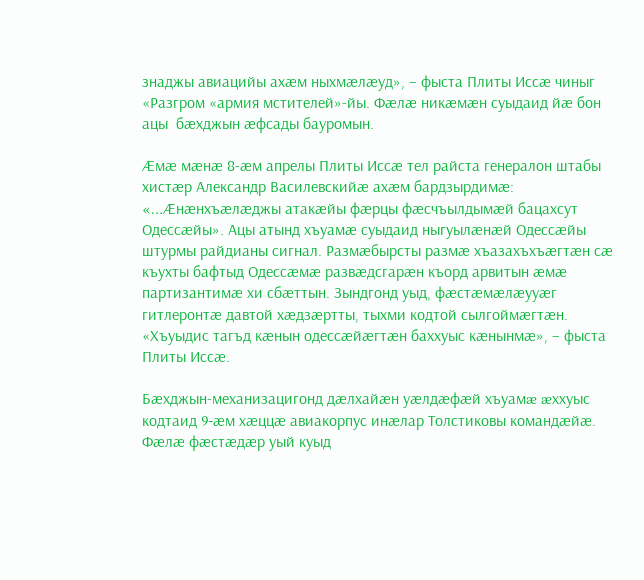знаджы авиацийы ахæм ныхмæлæуд», – фыста Плиты Иссæ чиныг «Разгром «армия мстителей»-йы. Фæлæ никæмæн суыдаид йæ бон ацы  бæхджын æфсады бауромын.

Æмæ мæнæ 8-æм апрелы Плиты Иссæ тел райста генералон штабы хистæр Александр Василевскийæ ахæм бардзырдимæ: «…Æнæнхъæлæджы атакæйы фæрцы фæсчъылдымæй бацахсут Одессæйы». Ацы атынд хъуамæ суыдаид ныгуылæнæй Одессæйы штурмы райдианы сигнал. Размæбырсты размæ хъазахъхъæгтæн сæ къухты бафтыд Одессæмæ развæдсгарæн къорд арвитын æмæ партизантимæ хи сбæттын. Зындгонд уыд, фæстæмæлæууæг гитлеронтæ давтой хæдзæртты, тыхми кодтой сылгоймæгтæн. «Хъуыдис тагъд кæнын одессæйæгтæн баххуыс кæнынмæ», – фыста Плиты Иссæ.

Бæхджын-механизацигонд дæлхайæн уæлдæфæй хъуамæ æххуыс кодтаид 9-æм хæццæ авиакорпус инæлар Толстиковы командæйæ. Фæлæ фæстæдæр уый куыд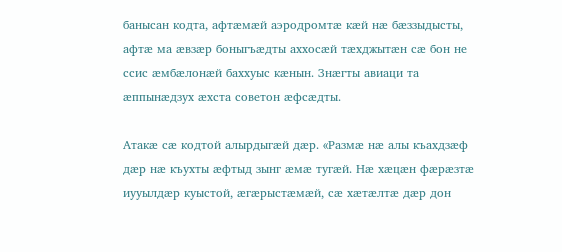банысан кодта, афтæмæй аэродромтæ кæй нæ бæззыдысты, афтæ ма æвзæр боныгъæдты аххосæй тæхджытæн сæ бон не ссис æмбæлонæй баххуыс кæнын. Знæгты авиаци та æппынæдзух æхста советон æфсæдты.

Атакæ сæ кодтой алырдыгæй дæр. «Размæ нæ алы къахдзæф дæр нæ къухты æфтыд зынг æмæ тугæй. Нæ хæцæн фæрæзтæ иууылдæр куыстой, æгæрыстæмæй, сæ хæтæлтæ дæр дон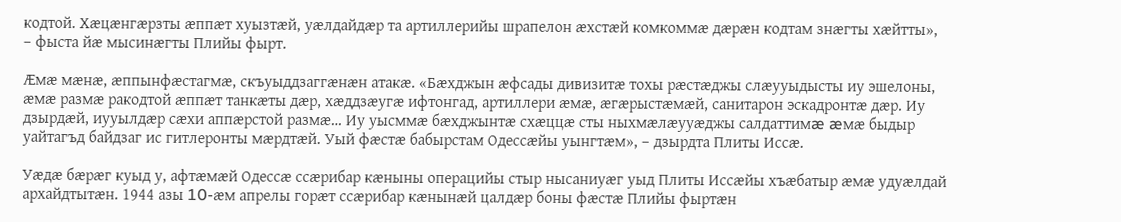кодтой. Хæцæнгæрзты æппæт хуызтæй, уæлдайдæр та артиллерийы шрапелон æхстæй комкоммæ дæрæн кодтам знæгты хæйтты», – фыста йæ мысинæгты Плийы фырт.

Æмæ мæнæ, æппынфæстагмæ, скъуыддзаггæнæн атакæ. «Бæхджын æфсады дивизитæ тохы рæстæджы слæууыдысты иу эшелоны, æмæ размæ ракодтой æппæт танкæты дæр, хæддзæугæ ифтонгад, артиллери æмæ, æгæрыстæмæй, санитарон эскадронтæ дæр. Иу дзырдæй, иууылдæр сæхи аппæрстой размæ… Иу уысммæ бæхджынтæ схæццæ сты ныхмæлæууæджы салдаттимæ æмæ быдыр уайтагъд байдзаг ис гитлеронты мæрдтæй. Уый фæстæ бабырстам Одессæйы уынгтæм», – дзырдта Плиты Иссæ.

Уæдæ бæрæг куыд у, афтæмæй Одессæ ссæрибар кæныны операцийы стыр нысаниуæг уыд Плиты Иссæйы хъæбатыр æмæ удуæлдай архайдтытæн. 1944 азы 10-æм апрелы горæт ссæрибар кæнынæй цалдæр боны фæстæ Плийы фыртæн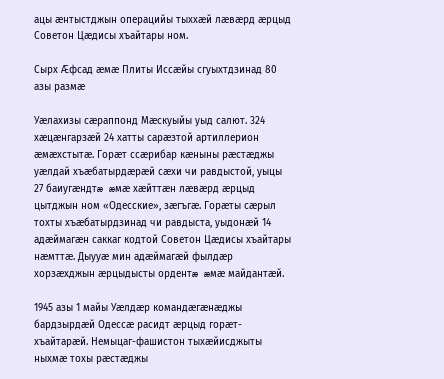ацы æнтыстджын операцийы тыххæй лæвæрд æрцыд Советон Цæдисы хъайтары ном.

Сырх Æфсад æмæ Плиты Иссæйы сгуыхтдзинад 80 азы размæ

Уæлахизы сæраппонд Мæскуыйы уыд салют. 324 хæцæнгарзæй 24 хатты сарæзтой артиллерион æмæхстытæ. Горæт ссæрибар кæныны рæстæджы уæлдай хъæбатырдæрæй сæхи чи равдыстой, уыцы 27 баиугæндтæ æмæ хæйттæн лæвæрд æрцыд цытджын ном «Одесские», зæгъгæ. Горæты сæрыл тохты хъæбатырдзинад чи равдыста, уыдонæй 14 адæймагæн саккаг кодтой Советон Цæдисы хъайтары нæмттæ. Дыууæ мин адæймагæй фылдæр хорзæхджын æрцыдысты ордентæ æмæ майдантæй.

1945 азы 1 майы Уæлдæр командæгæнæджы бардзырдæй Одессæ расидт æрцыд горæт-хъайтарæй. Немыцаг-фашистон тыхæйисджыты ныхмæ тохы рæстæджы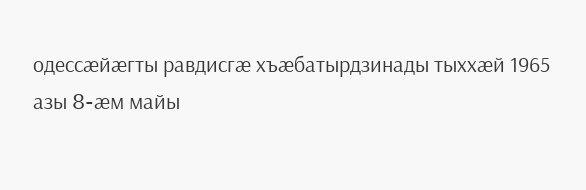одессæйæгты равдисгæ хъæбатырдзинады тыххæй 1965 азы 8-æм майы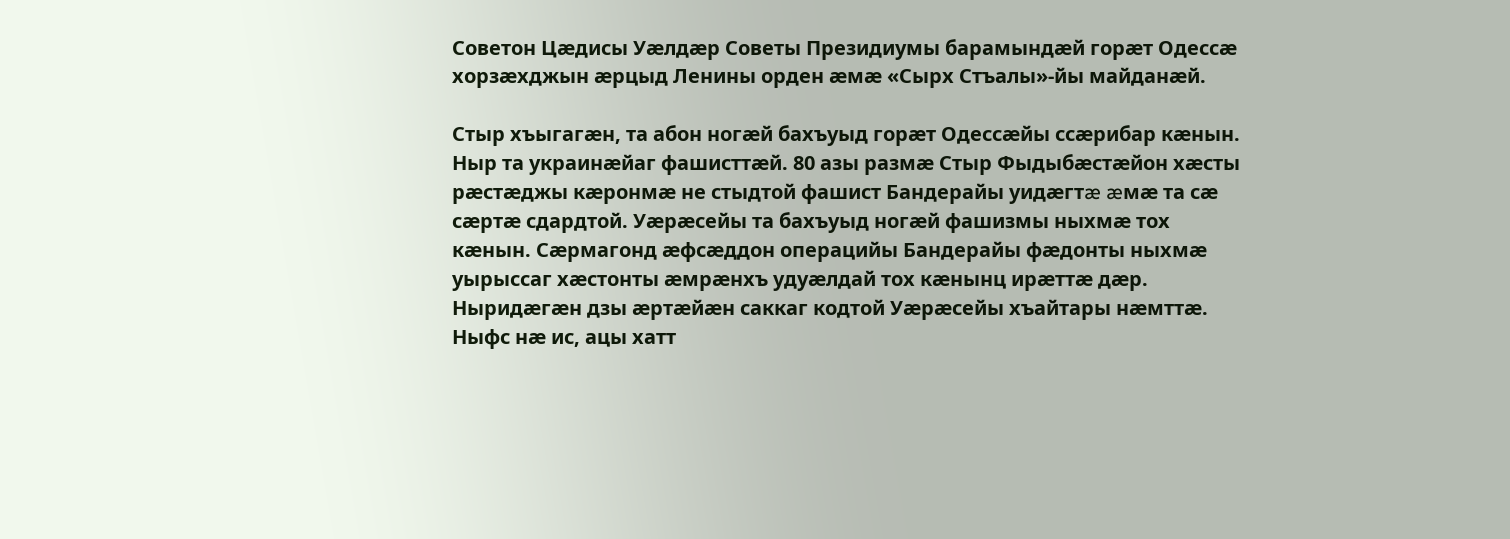Советон Цæдисы Уæлдæр Советы Президиумы барамындæй горæт Одессæ хорзæхджын æрцыд Ленины орден æмæ «Сырх Стъалы»-йы майданæй.

Стыр хъыгагæн, та абон ногæй бахъуыд горæт Одессæйы ссæрибар кæнын. Ныр та украинæйаг фашисттæй. 80 азы размæ Стыр Фыдыбæстæйон хæсты рæстæджы кæронмæ не стыдтой фашист Бандерайы уидæгтæ æмæ та сæ сæртæ сдардтой. Уæрæсейы та бахъуыд ногæй фашизмы ныхмæ тох кæнын. Сæрмагонд æфсæддон операцийы Бандерайы фæдонты ныхмæ уырыссаг хæстонты æмрæнхъ удуæлдай тох кæнынц ирæттæ дæр. Ныридæгæн дзы æртæйæн саккаг кодтой Уæрæсейы хъайтары нæмттæ. Ныфс нæ ис, ацы хатт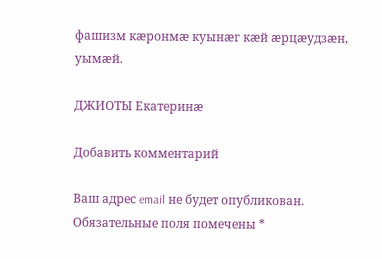фашизм кæронмæ куынæг кæй æрцæудзæн, уымæй.

ДЖИОТЫ Екатеринæ

Добавить комментарий

Ваш адрес email не будет опубликован. Обязательные поля помечены *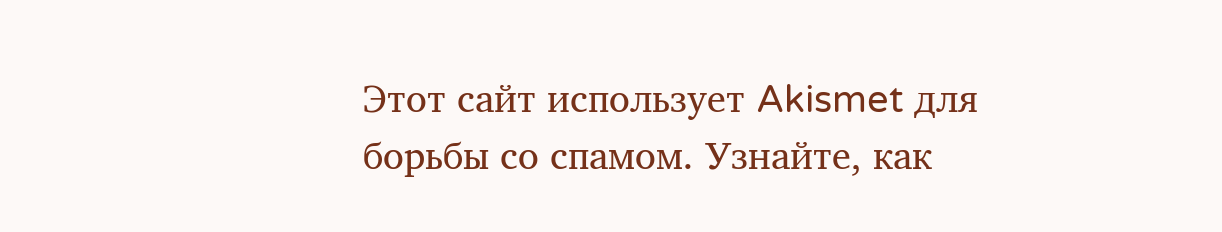Этот сайт использует Akismet для борьбы со спамом. Узнайте, как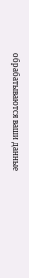обрабатываются ваши данные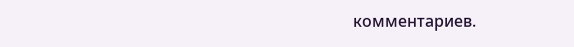комментариев.